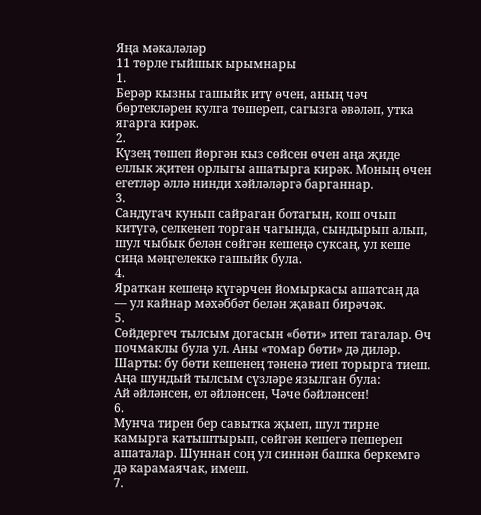Яңа мәкаләләр
11 төрле гыйшык ырымнары
1.
Берәр кызны гашыйк итү өчен, аның чәч бөртекләрен кулга төшереп, сагызга әвәләп, утка ягарга кирәк.
2.
Күзең төшеп йөргән кыз сөйсен өчен аңа җиде еллык җитен орлыгы ашатырга кирәк. Моның өчен егетләр әллә нинди хәйләләргә барганнар.
3.
Сандугач кунып сайраган ботагын, кош очып китүгә, селкенеп торган чагында, сындырып алып, шул чыбык белән сөйгән кешеңә суксаң, ул кеше сиңа мәңгелеккә гашыйк була.
4.
Яраткан кешеңә күгәрчен йомыркасы ашатсаң да — ул кайнар мәхәббәт белән җавап бирәчәк.
5.
Сөйдергеч тылсым догасын «бөти» итеп тагалар. Өч почмаклы була ул. Аны «томар бөти» дә диләр. Шарты: бу бөти кешенең тәненә тиеп торырга тиеш. Аңа шундый тылсым сүзләре язылган була:
Ай әйләнсен, ел әйләнсен, Чәче бәйләнсен!
6.
Мунча тирен бер савытка җыеп, шул тирне камырга катыштырып, сөйгән кешегә пешереп ашаталар. Шуннан соң ул синнән башка беркемгә дә карамаячак, имеш.
7.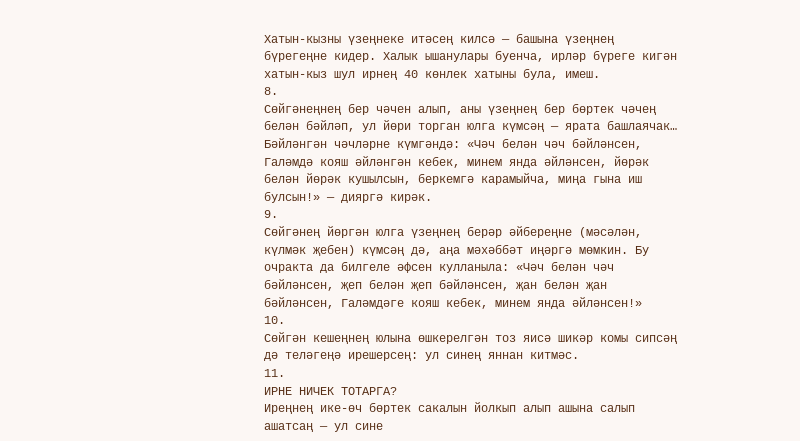Хатын-кызны үзеңнеке итәсең килсә — башына үзеңнең бүрегеңне кидер. Халык ышанулары буенча, ирләр бүреге кигән хатын-кыз шул ирнең 40 көнлек хатыны була, имеш.
8.
Сөйгәнеңнең бер чәчен алып, аны үзеңнең бер бөртек чәчең белән бәйләп, ул йөри торган юлга күмсәң — ярата башлаячак…
Бәйләнгән чәчләрне күмгәндә: «Чәч белән чәч бәйләнсен, Галәмдә кояш әйләнгән кебек, минем янда әйләнсен, йөрәк белән йөрәк кушылсын, беркемгә карамыйча, миңа гына иш булсын!» — дияргә кирәк.
9.
Сөйгәнең йөргән юлга үзеңнең берәр әйбереңне (мәсәлән, күлмәк җебен) күмсәң дә, аңа мәхәббәт иңәргә мөмкин. Бу очракта да билгеле әфсен кулланыла: «Чәч белән чәч бәйләнсен, җеп белән җеп бәйләнсен, җан белән җан бәйләнсен, Галәмдәге кояш кебек, минем янда әйләнсен!»
10.
Сөйгән кешеңнең юлына өшкерелгән тоз яисә шикәр комы сипсәң дә теләгеңә ирешерсең: ул синең яннан китмәс.
11.
ИРНЕ НИЧЕК ТОТАРГА?
Иреңнең ике-өч бөртек сакалын йолкып алып ашына салып ашатсаң — ул сине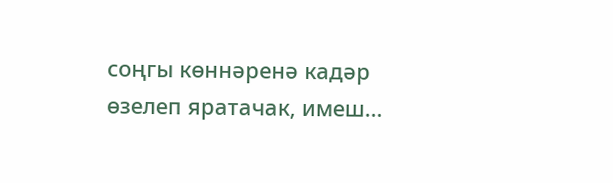соңгы көннәренә кадәр өзелеп яратачак, имеш…